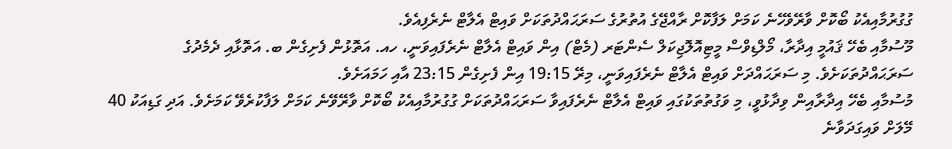ގުގުރުމާއިއެކު ބޯކޮށް ވާރޭވެހޭނެ ކަމަށް ލަފާކޮށް ރާއްޖޭގެ އުތުރުގެ ސަރަޙައްދުތަކަށް ވައިޓް އެލާޓް ނެރެފިއެވެ.
މޫސުމާއި ބެހޭ ޤައުމީ އިދާރާ، މޯލްޑިވްސް މީޓިއޮލޮޖިކަލް ސެންޓަރ (މެޓް) އިން ވައިޓް އެލާޓް ނެރެފައިވަނީ، ހއ. އަތޮޅުން ފެށިގެން ބ. އަތޮޅާއި ދެމެދުގެ ސަރަޙައްދުތަކަށެވެ. މި ސަރަޙައްދަށް ވައިޓް އެލާޓް ނެރެފައިވަނީ، މިރޭ 19:15 އިން ފެށިގެން 23:15 އާއި ހަމައަށެވެ.
މުސުމާއި ބެހޭ އިދާރާއިން ވިދާޅުވީ، މި ވަގުތުތަކުގައި ވައިޓް އެލާޓް ނެރެފައިވާ ސަރަޙައްދުތަކަށް ގުގުރުމާއިއެކު ބޯކޮށް ވާރޭވޭނެ ކަމަށް ލަފާކުރެވޭ ކަމަށެވެ. އަދި ގަޑިއަކު 40 މޭލަށް ވައިގަދަވާނެ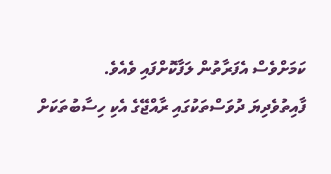ކަމަށްވެސް އެފަރާތުން ލަފާކޮށްފައި ވެއެވެ.
ފާއިތުވެދިޔަ ދުވަސްތަކުގައި ރާއްޖޭގެ އެކި ހިސާބުތަކަށް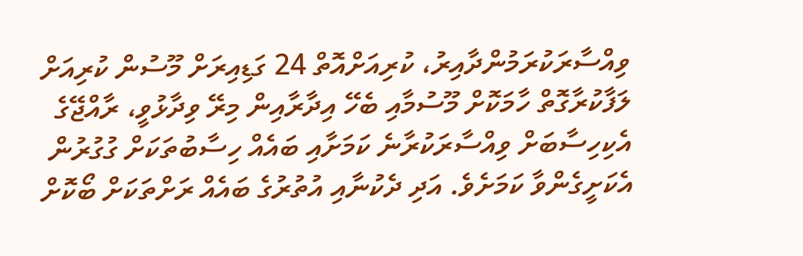ވިއްސާރަކުރަމުންދާއިރު، ކުރިއަށްއޮތް 24 ގަޑިއިރަށް މޫސުން ކުރިއަށް ލަފާކުރާގޮތް ހާމަކޮށް މޫސުމާއި ބެހޭ އިދާރާއިން މިރޭ ވިދާޅުވީ، ރާއްޖޭގެ އެކިހިސާބަށް ވިއްސާރަކުރާނެ ކަމަށާއި ބައެއް ހިސާބުތަކަށް ގުގުރުން އެކަށީގެންވާ ކަމަށެވެ. އަދި ދެކުނާއި އުތުރުގެ ބައެއް ރަށްތަކަށް ބޯކޮށް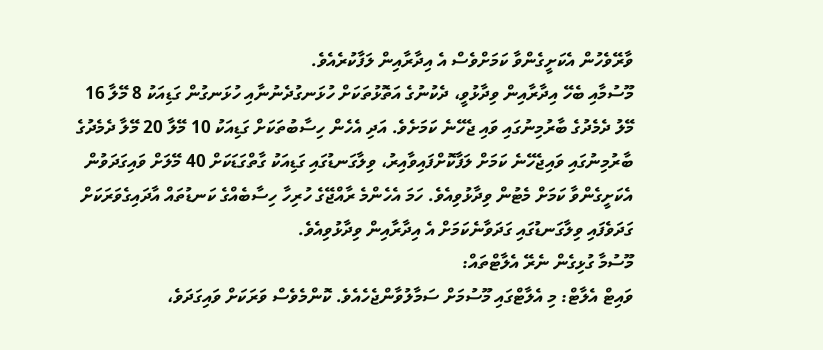ވާރޭވެހުން އެކަށީގެންވާ ކަމަށްވެސް އެ އިދާރާއިން ލަފާކުރެއެވެ.
މޫސުމާއި ބެހޭ އިދާރާއިން ވިދާޅުވީ، ދެކުނުގެ އަތޮޅުތަކަށް ހުޅަނގުދެނުނާއި ހުޅަނގުން ގަޑިއަކު 8 މޭލާ 16 މޭލު ދެމެދުގެ ބާރުމިނުގައި ވައި ޖެހޭނެ ކަމަށެވެ. އަދި އެހެން ހިސާބުތަކަށް ގަޑިއަކު 10 މޭލާ 20 މޭލާ ދެމެދުގެ ބާރުމިނުގައި ވައިޖެހޭނެ ކަމަށް ލަފާކޮށްފައިވާއިރު، ވިލާގަނޑުގައި ގަޑިއަކު ގާތްގަޑަކަށް 40 މޭލަށް ވައިގަދަވުން އެކަށީގެންވާ ކަމަށް މެޓުން ވިދާޅުވިއެވެ. ހަމަ އެހެންމެ ރާއްޖޭގެ ހުރިހާ ހިސާބެއްގެ ކަނޑުތައް އާދައިގެވަރަކަށް ގަދަވެފައި ވިލާގަނޑުގައި ގަދަވާނެކަމަށް އެ އިދާރާއިން ވިދާޅުވިއެވެ.
މޫސުމާ ގުޅިގެން ނެރޭ އެލާޓްތައް:
ވައިޓް އެލާޓް: މި އެލާޓްގައި މޫސުމަށް ސަމާލުވާންޖެހެއެވެ. ކޮންމެވެސް ވަރަކަށް ވައިގަދަވެ،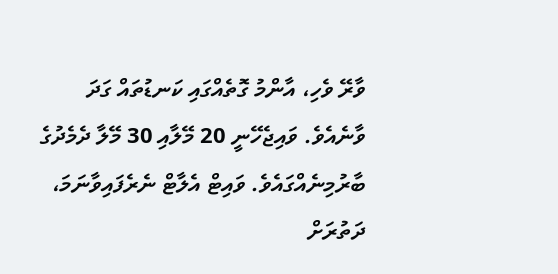ވާރޭ ވެހި، އާންމު ގޮތެއްގައި ކަނޑުތައް ގަދަ ވާނެއެވެ. ވައިޖެހޭނީ 20 މޭލާއި 30 މޭލާ ދެމެދުގެ ބާރުމިނެއްގައެވެ. ވައިޓް އެލާޓް ނެރެފައިވާނަމަ، ދަތުރަށް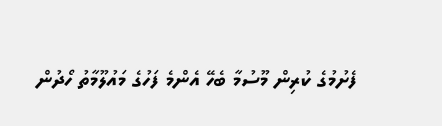ފެށުމުގެ ކުރިން މޫސުމާ ބެހޭ އެންމެ ފަހުގެ މައުލޫމާތު ހޯދުން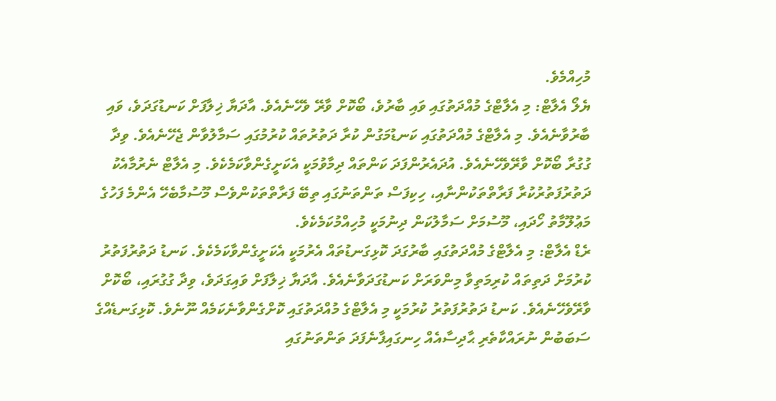މުހިއްމެވެ.
ޔެލޯ އެލާޓް: މި އެލާޓްގެ މުއްދަތުގައި ވައި ބާރުވެ، ބޯކޮށް ވާރޭ ވެހޭނެއެވެ. އާދަޔާ ޚިލާފަށް ކަނޑުގަދަވެ، ވައި ބާރުވާނެއެވެ. މި އެލާޓްގެ މުއްދަތުގައި ކަނޑުމަގުން ކުރާ ދަތުރުތައް ކުރުމުގައި ސަމާލުވާން ޖެހޭނެއެވެ. ވިދާ ގުގުރާ ބޯކޮށް ވާރޭވެހޭނެއެވެ. އުދައެރުންފަދަ ކަންތައް ދިމާވުމަކީ އެކަށީގެންވާކަމެކެވެ. މި އެލާޓް ނެރުމާއެކު ދަތުރުފަތުރުކުރާ ފަރާތްތަކުންނާއި، ހިކިފަސް ތަންތަނުގައި ތިބޭ ފަރާތްތަކުންވެސް މޫސުމާބެހޭ އެންމެ ފަހުގެ މަޢުލޫމާތު ހޯދައި، މޫސުމަށް ސަމާލުކަން ދިނުމަކީ މުހިއްމުކަމެކެވެ.
ރެޑް އެލާޓް: މި އެލާޓްގެ މުއްދަތުގައި ބާރުގަދަ ކޮޅިގަނޑުތައް އެރުމަކީ އެކަށީގެންވާކަމެކެވެ. ކަނޑު ދަތުރުފަތުރު ކުރުމަށް ދަތިތައް ކުރިމަތިވާ މިންވަރަށް ކަނޑުގަދަވާނެއެވެ. އާދަޔާ ޚިލާފަށް ވައިގަދަވެ، ވިދާ ގުގުރައި، ބޯކޮށް ވާރޭވެހޭނެއެވެ. ކަނޑު ދަތުރުފަތުރު ކުރުމަކީ މި އެލާޓްގެ މުއްދަތުގައި ކޮށްގެންވާނެކަމެއް ނޫނެވެ. ކޮޅިގަނޑެއްގެ ސަބަބުން ނުރައްކާތެރި ޙާދިސާއެއް ހިނގައިފާނެފަދަ ތަންތަނުގައި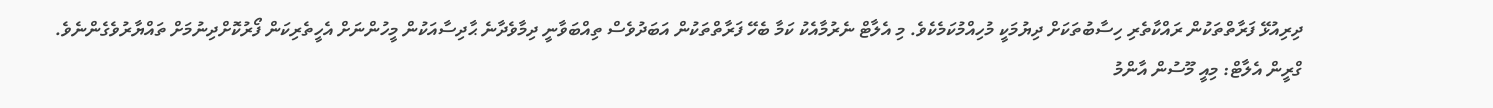ދިރިއުޅޭ ފަރާތްތަކުން ރައްކާތެރި ހިސާބުތަކަށް ދިޔުމަކީ މުހިއްމުކަމެކެވެ. މި އެލާޓް ނެރުމާއެކު ކަމާ ބެހޭ ފަރާތްތަކުން އަބަދުވެސް ތިއްބަވާނީ ދިމާވެދާނެ ޙާދިސާއަކުން މީހުންނަށް އެހީތެރިކަން ފޯރުކޮށްދިނުމަށް ތައްޔާރުވެގެންނެވެ.
ގްރީން އެލާޓް: މިއީ މޫސުން އާންމު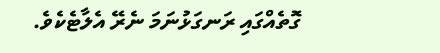ގޮތެއްގައި ރަނގަޅުނަމަ ނެރޭ އެލާޓެކެވެ.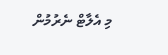މި އެލާޓް ނެރުމުން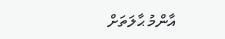އާންމު ޙާލަތަށް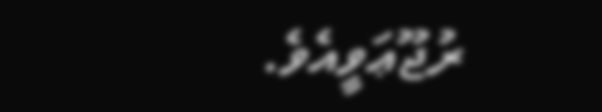ރުޖޫޢަވީއެވެ.